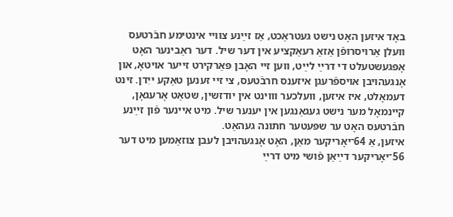באָד איזען האָט נישט געטראַכט, אַז זײַנע צוויי אינטימע חבֿרטעס וועלן אַרויסרופֿן אַזאַ רעאַקציע אין דער שיל. דער ראַבינער האָט אָפּגעשטעלט די דרײַ לײַט, ווען זיי האָבן פּאַרקירט זייער אויטאָ, און אָנגעהויבן אויספֿרעגן איזענס חרבֿטעס, צי זיי זענען טאַקע ייִדן. זינט דעמאָלט, איז איזען, וועלכער וווינט אין יודזשין, שטאַט אָרעגאָן, קיינמאָל מער נישט געגאַנגען אין יענער שיל. מיט איינער פֿון זײַנע חבֿרטעס האָט ער שפּעטער חתונה געהאַט.
איזען, אַ 64־יאָריקער מאַן, האָט אָנגעהויבן לעבן צוזאַמען מיט דער 56־יאָריקער דײַאַן פֿושי מיט דרײַ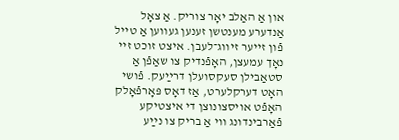און אַ האַלב יאָר צוריק. אַ צאָל אַנדערע מענטשן זענען געווען אַ טייל פֿון זייער זיווג־לעבן. איצט זוכט זיי נאָך עמעצן, האָפֿנדיק צו שאַפֿן אַ סטאַבילן סעקסועלן דרײַעק. פֿושי האָט דערקלערט, אַז דאָס פּאָרפֿאָלק האָפֿט אויסצונוצן די איצטיקע פֿאַרבינדונג ווי אַ בריק צו נײַע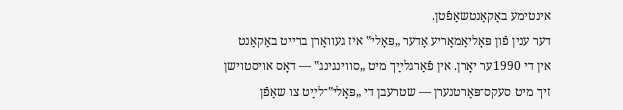אינטימע באַקאַנטשאַפֿטן.
דער ענין פֿון פּאָליאַמאָריע אָדער „פּאָלי‟ איז געוואָרן ברייט באַקאַנט אין די 1990ער יאָרן. אין פֿאַרגלײַך מיט „סווינגינג‟ — דאָס אויסטוישן זיך מיט סעקס־פּאַרטנערן — שטרעבן די „פּאָלי‟־לײַט צו שאַפֿן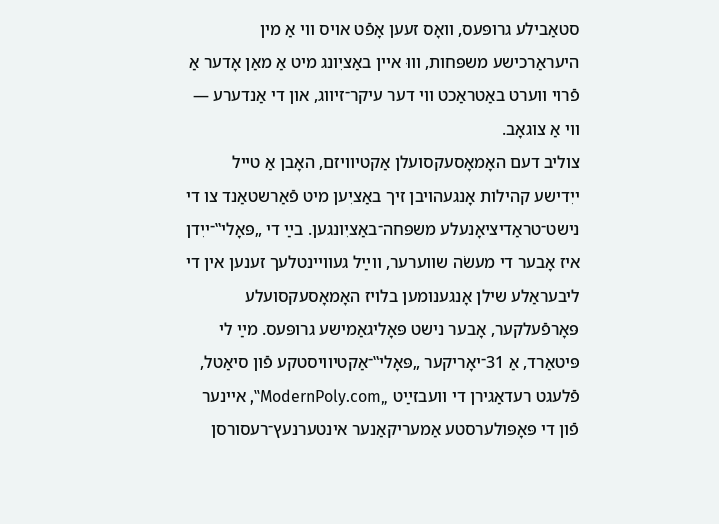סטאַבילע גרופּעס, וואָס זעען אָפֿט אויס ווי אַ מין היעראַרכישע משפּחות, וווּ איין באַציִונג מיט אַ מאַן אָדער אַ פֿרוי ווערט באַטראַכט ווי דער עיקר־זיווג, און די אַנדערע — ווי אַ צוגאָב.
צוליב דעם האָמאָסעקסועלן אַקטיוויזם, האָבן אַ טייל ייִדישע קהילות אָנגעהויבן זיך באַציִען מיט פֿאַרשטאַנד צו די נישט־טראַדיציאָנעלע משפּחה־באַציִונגען. בײַ די „פּאָלי‟־ייִדן איז אָבער די מעשׂה שווערער, ווײַל געוויינטלעך זענען אין די ליבעראַלע שילן אָנגענומען בלויז האָמאָסעקסועלע פּאָרפֿעלקער, אָבער נישט פּאָליגאַמישע גרופּעס. מײַ לי פּיטאַרד, אַ 31־יאָריקער „פּאָלי‟־אַקטיוויסטקע פֿון סיאַטל, פֿלעגט רעדאַגירן די וועבזײַט „ModernPoly.com‟, איינער פֿון די פּאָפּולערסטע אַמעריקאַנער אינטערנעץ־רעסורסן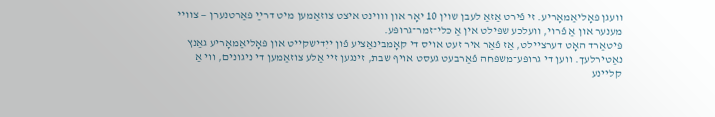וועגן פּאָליאַמאָריע. זי פֿירט אַזאַ לעבן שוין 10 יאָר און וווינט איצט צוזאַמען מיט דרײַ פּאַרטנערן — צוויי מענער און אַ פֿרוי, וועלכע שפּילט אין אַ כּלי־זמר־גרופּע.
פּיטאַרד האָט דערציילט, אַז פֿאַר איר זעט אויס די קאָמבינאַציע פֿון ייִדישקייט און פּאָליאַמאָריע גאַנץ נאַטירלעך. ווען די גרופּע־משפּחה פֿאַרבעט געסט אויף שבת, זינגען זיי אַלע צוזאַמען די ניגונים, ווי אַ קליינע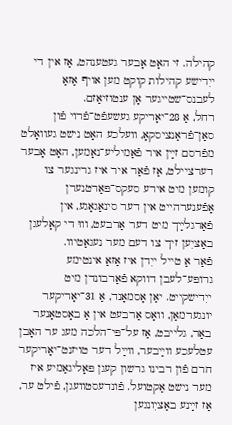קהילה. זי האָט אָבער געטענהט, אַז אין די ייִדישע קהילות קוקט מען אויף אַזאַ לעבנס־שטייגער אָן ענטוזיאַזם.
רחל, אַ 28־יאָריקע געשעפֿט־פֿרוי פֿון סאַן־פֿראַנציסקאָ, וועלכע האָט נישט געוואָלט מפֿרסם זײַן איר פֿאַמיליע־נאָמען, האָט אָבער דערציילט, אַז פֿאַר איר איז גרינגער צו קומען מיט אירע סעקס־פּאַרטנערן אָפֿענערהייט אין דער סינאַגאָגע, אין פֿאַרגלײַך מיט דער אַרבעט, וווּ די קאָלעגן באַציִען זיך צו דעם מער נעגאַטיוו.
פֿאַר אַ טייל ייִדן איז אַזאַ אינטימע גרופּע־לעבן דווקא פֿאַרבונדן מיט ייִדישקייט. יאַן אָסמאָנד, אַ 31־יאָריקער יונגערמאַן, וואָס אַרבעט אין אַ באָסטאָנער באַר, גלייבט, אַז על־פּי־הלכה מעג ער האָבן עטלעכע ווײַבער, ווײַל דער טויזנט־יאָריקער חרם פֿון רבינו גרשון קעגן פּאָליגאַמיע איז מער נישט אַקטועל. פֿונדעסטוועגן, פֿילט ער, אַז זײַנע באַציִונגען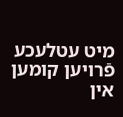מיט עטלעכע פֿרויען קומען אין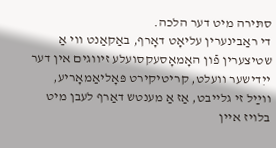סתּירה מיט דער הלכה.
די ראַבינערין עליאָט דאָרף, באַקאַנט ווי אַ שטיצערין פֿון האָמאָסעקסועלע זיווגים אין דער ייִדישער וועלט, קריטיקירט פּאָליאַמאָריע, ווײַל זי גלייבט, אַז אַ מענטש דאַרף לעבן מיט בלויז איין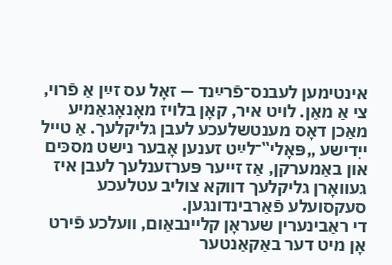אינטימען לעבנס־פֿרײַנד — זאָל עס זײַן אַ פֿרוי, צי אַ מאַן. לויט איר, קאָן בלויז מאָנאָגאַמיע מאַכן דאָס מענטשלעכע לעבן גליקלעך. אַ טייל ייִדישע „פּאָלי‟־לײַט זענען אָבער נישט מסכּים און באַמערקן, אַז זייער פּערזענלעך לעבן איז געוואָרן גליקלעך דווקא צוליב עטלעכע סעקסועלע פֿאַרבינדונגען.
די ראַבינערין שעראָן קליינבאַום, וועלכע פֿירט אָן מיט דער באַקאַנטער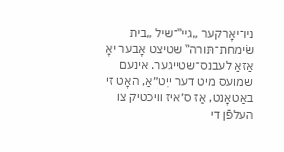ניו־יאָרקער „גיי‟־שיל „בית שׂימחת־תּורה‟ שטיצט אָבער יאָ אַזאַ לעבנס־שטייגער. אינעם שמועס מיט דער ייִט״אַ, האָט זי באַטאָנט, אַז ס׳איז וויכטיק צו העלפֿן די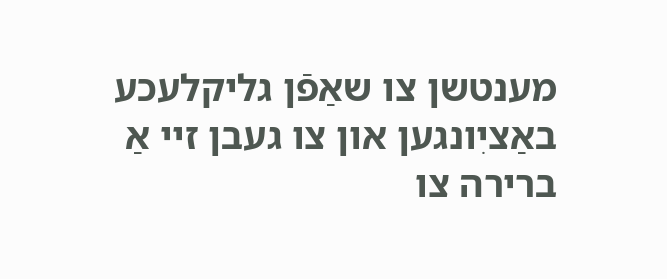מענטשן צו שאַפֿן גליקלעכע באַציִונגען און צו געבן זיי אַ ברירה צו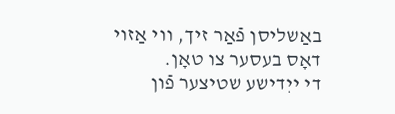באַשליסן פֿאַר זיך, ווי אַזוי דאָס בעסער צו טאָן.
די ייִדישע שטיצער פֿון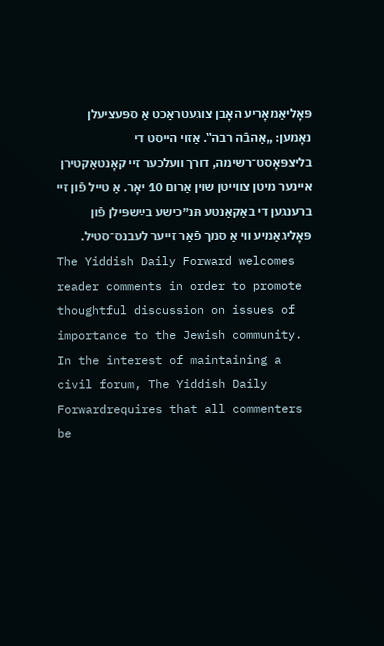פּאָליאַמאָריע האָבן צוגעטראַכט אַ ספּעציעלן נאָמען: „אַהבֿה רבה‟. אַזוי הייסט די בליצפּאָסט־רשימה, דורך וועלכער זיי קאָנטאַקטירן איינער מיטן צווייטן שוין אַרום 10 יאָר. אַ טייל פֿון זיי ברענגען די באַקאַנטע תּנ״כישע בײַשפּילן פֿון פּאָליגאַמיע ווי אַ סמך פֿאַר זייער לעבנס־סטיל.
The Yiddish Daily Forward welcomes reader comments in order to promote thoughtful discussion on issues of importance to the Jewish community. In the interest of maintaining a civil forum, The Yiddish Daily Forwardrequires that all commenters be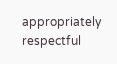appropriately respectful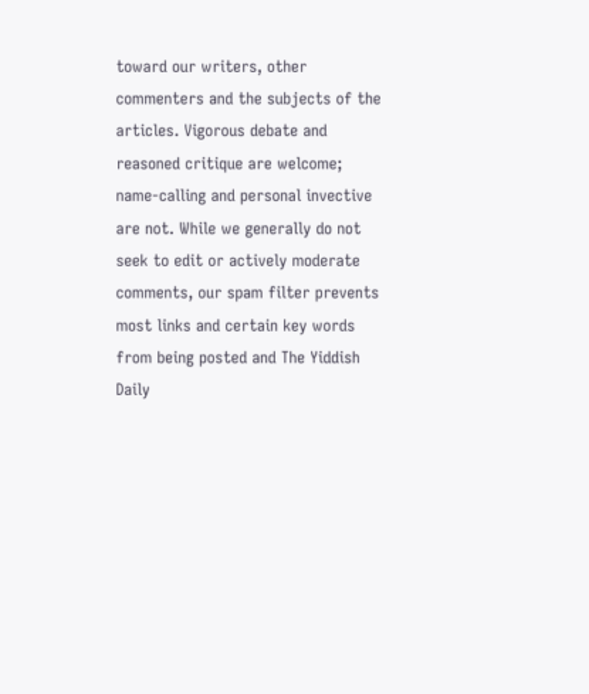toward our writers, other commenters and the subjects of the articles. Vigorous debate and reasoned critique are welcome; name-calling and personal invective are not. While we generally do not seek to edit or actively moderate comments, our spam filter prevents most links and certain key words from being posted and The Yiddish Daily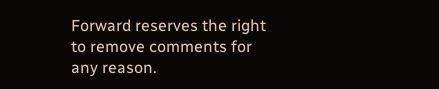Forward reserves the right to remove comments for any reason.